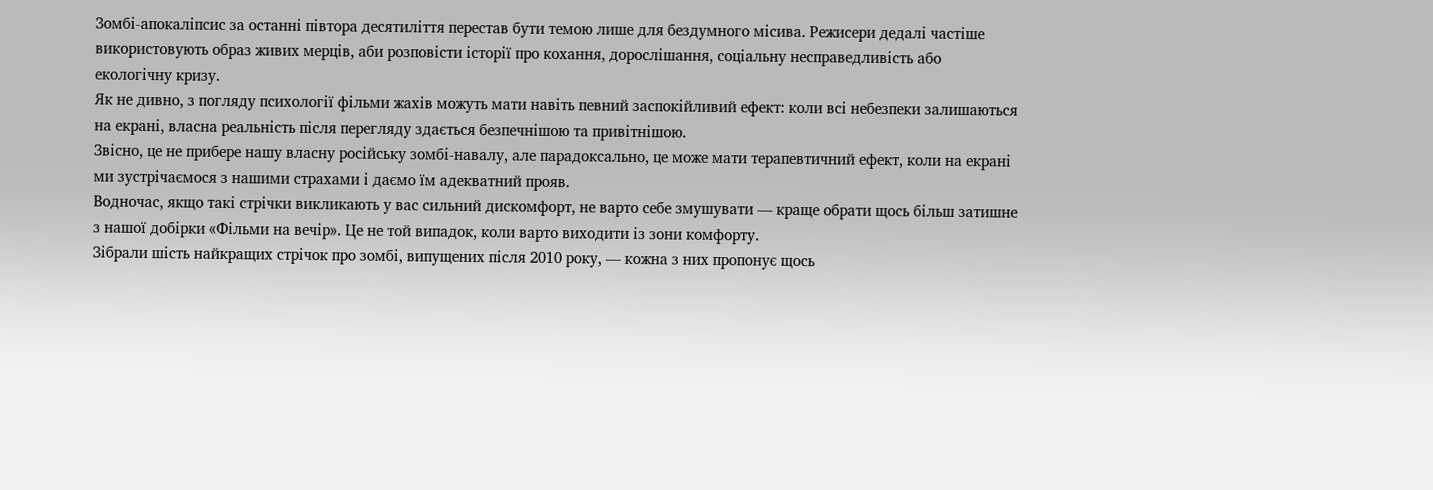Зомбі-апокаліпсис за останні півтора десятиліття перестав бути темою лише для бездумного місива. Режисери дедалі частіше використовують образ живих мерців, аби розповісти історії про кохання, дорослішання, соціальну несправедливість або екологічну кризу.
Як не дивно, з погляду психології фільми жахів можуть мати навіть певний заспокійливий ефект: коли всі небезпеки залишаються на екрані, власна реальність після перегляду здається безпечнішою та привітнішою.
Звісно, це не прибере нашу власну російську зомбі-навалу, але парадоксально, це може мати терапевтичний ефект, коли на екрані ми зустрічаємося з нашими страхами і даємо їм адекватний прояв.
Водночас, якщо такі стрічки викликають у вас сильний дискомфорт, не варто себе змушувати — краще обрати щось більш затишне з нашої добірки «Фільми на вечір». Це не той випадок, коли варто виходити із зони комфорту.
Зібрали шість найкращих стрічок про зомбі, випущених після 2010 року, — кожна з них пропонує щось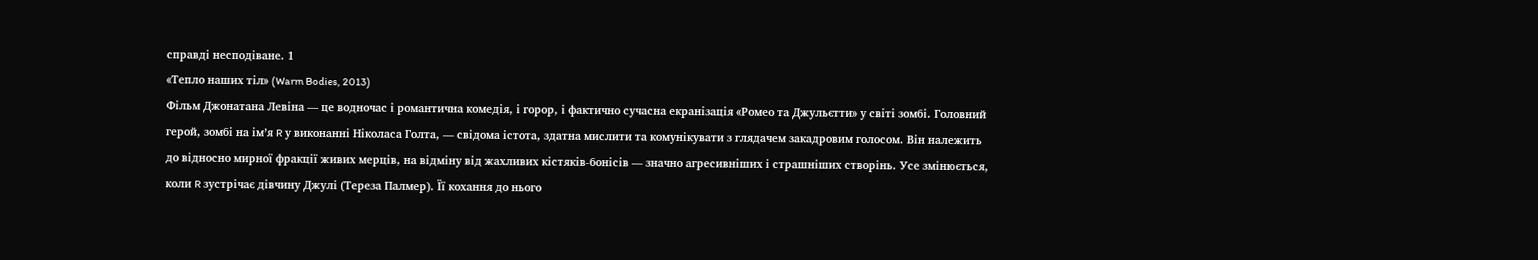справді несподіване. 1
«Тепло наших тіл» (Warm Bodies, 2013)
Фільм Джонатана Левіна — це водночас і романтична комедія, і горор, і фактично сучасна екранізація «Ромео та Джульєтти» у світі зомбі. Головний герой, зомбі на ім’я R у виконанні Ніколаса Голта, — свідома істота, здатна мислити та комунікувати з глядачем закадровим голосом. Він належить до відносно мирної фракції живих мерців, на відміну від жахливих кістяків-бонісів — значно агресивніших і страшніших створінь. Усе змінюється, коли R зустрічає дівчину Джулі (Тереза Палмер). Її кохання до нього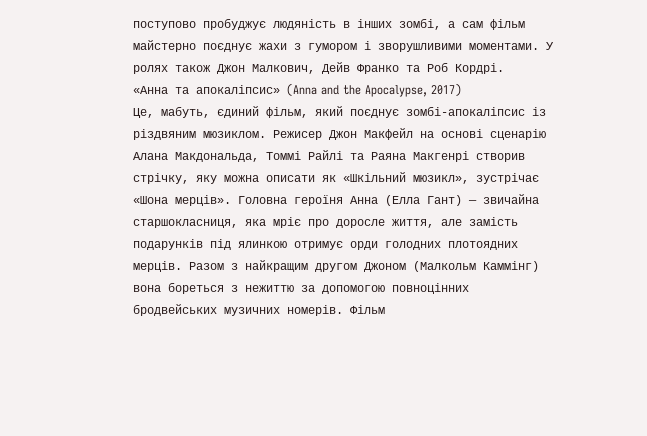поступово пробуджує людяність в інших зомбі, а сам фільм майстерно поєднує жахи з гумором і зворушливими моментами. У ролях також Джон Малкович, Дейв Франко та Роб Кордрі.
«Анна та апокаліпсис» (Anna and the Apocalypse, 2017)
Це, мабуть, єдиний фільм, який поєднує зомбі-апокаліпсис із різдвяним мюзиклом. Режисер Джон Макфейл на основі сценарію Алана Макдональда, Томмі Райлі та Раяна Макгенрі створив стрічку, яку можна описати як «Шкільний мюзикл», зустрічає «Шона мерців». Головна героїня Анна (Елла Гант) — звичайна старшокласниця, яка мріє про доросле життя, але замість подарунків під ялинкою отримує орди голодних плотоядних мерців. Разом з найкращим другом Джоном (Малкольм Каммінг) вона бореться з нежиттю за допомогою повноцінних бродвейських музичних номерів. Фільм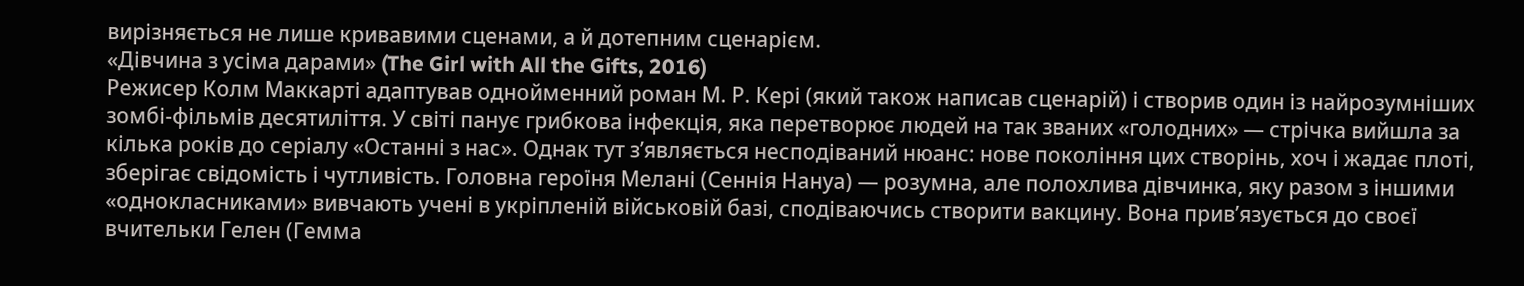вирізняється не лише кривавими сценами, а й дотепним сценарієм.
«Дівчина з усіма дарами» (The Girl with All the Gifts, 2016)
Режисер Колм Маккарті адаптував однойменний роман М. Р. Кері (який також написав сценарій) і створив один із найрозумніших зомбі-фільмів десятиліття. У світі панує грибкова інфекція, яка перетворює людей на так званих «голодних» — стрічка вийшла за кілька років до серіалу «Останні з нас». Однак тут з’являється несподіваний нюанс: нове покоління цих створінь, хоч і жадає плоті, зберігає свідомість і чутливість. Головна героїня Мелані (Сеннія Нануа) — розумна, але полохлива дівчинка, яку разом з іншими «однокласниками» вивчають учені в укріпленій військовій базі, сподіваючись створити вакцину. Вона прив’язується до своєї вчительки Гелен (Гемма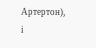Артертон), і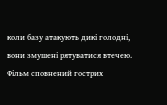коли базу атакують дикі голодні, вони змушені рятуватися втечею. Фільм сповнений гострих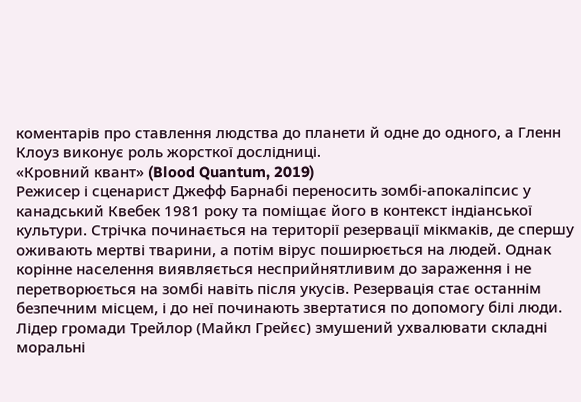коментарів про ставлення людства до планети й одне до одного, а Гленн Клоуз виконує роль жорсткої дослідниці.
«Кровний квант» (Blood Quantum, 2019)
Режисер і сценарист Джефф Барнабі переносить зомбі-апокаліпсис у канадський Квебек 1981 року та поміщає його в контекст індіанської культури. Стрічка починається на території резервації мікмаків, де спершу оживають мертві тварини, а потім вірус поширюється на людей. Однак корінне населення виявляється несприйнятливим до зараження і не перетворюється на зомбі навіть після укусів. Резервація стає останнім безпечним місцем, і до неї починають звертатися по допомогу білі люди. Лідер громади Трейлор (Майкл Грейєс) змушений ухвалювати складні моральні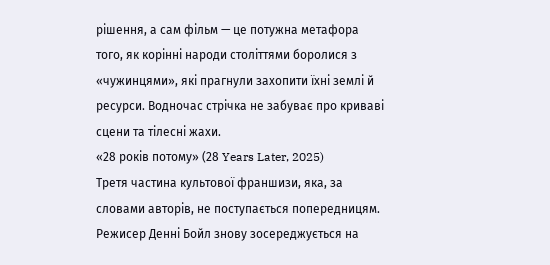рішення, а сам фільм — це потужна метафора того, як корінні народи століттями боролися з «чужинцями», які прагнули захопити їхні землі й ресурси. Водночас стрічка не забуває про криваві сцени та тілесні жахи.
«28 років потому» (28 Years Later, 2025)
Третя частина культової франшизи, яка, за словами авторів, не поступається попередницям. Режисер Денні Бойл знову зосереджується на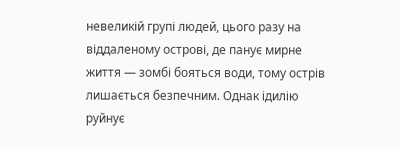невеликій групі людей, цього разу на віддаленому острові, де панує мирне життя — зомбі бояться води, тому острів лишається безпечним. Однак ідилію руйнує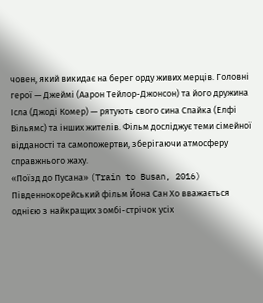човен, який викидає на берег орду живих мерців. Головні герої — Джеймі (Аарон Тейлор-Джонсон) та його дружина Ісла (Джоді Комер) — рятують свого сина Спайка (Елфі Вільямс) та інших жителів. Фільм досліджує теми сімейної відданості та самопожертви, зберігаючи атмосферу справжнього жаху.
«Поїзд до Пусана» (Train to Busan, 2016)
Південнокорейський фільм Йона Сан Хо вважається однією з найкращих зомбі-стрічок усіх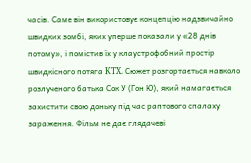часів. Саме він використовує концепцію надзвичайно швидких зомбі, яких уперше показали у «28 днів потому», і помістив їх у клаустрофобний простір швидкісного потяга KTX. Сюжет розгортається навколо розлученого батька Сок У (Гон Ю), який намагається захистити свою доньку під час раптового спалаху зараження. Фільм не дає глядачеві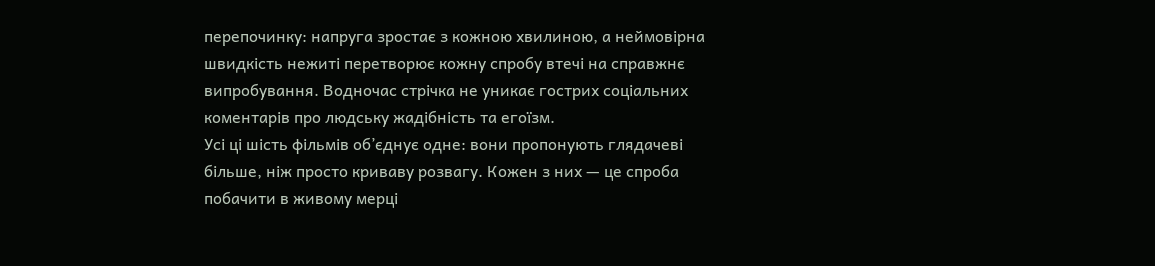перепочинку: напруга зростає з кожною хвилиною, а неймовірна швидкість нежиті перетворює кожну спробу втечі на справжнє випробування. Водночас стрічка не уникає гострих соціальних коментарів про людську жадібність та егоїзм.
Усі ці шість фільмів об’єднує одне: вони пропонують глядачеві більше, ніж просто криваву розвагу. Кожен з них — це спроба побачити в живому мерці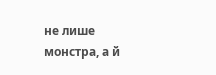не лише монстра, а й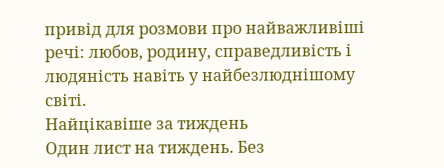привід для розмови про найважливіші речі: любов, родину, справедливість і людяність навіть у найбезлюднішому світі.
Найцікавіше за тиждень
Один лист на тиждень. Без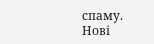спаму.
Нові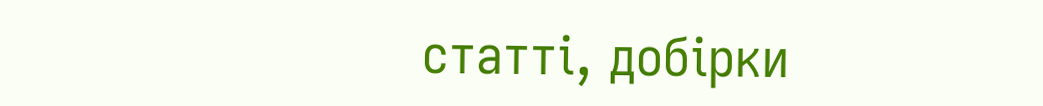статті, добірки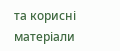та корисні матеріали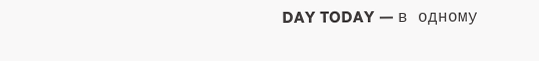DAY TODAY — в одному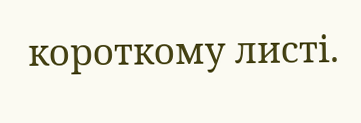короткому листі.